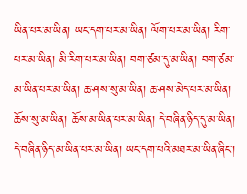ཡིན་པར་མ་ཡིན། ཡང་དག་པར་མ་ཡིན། ལོག་པར་མ་ཡིན། རིག་པར་མ་ཡིན། མི་རིག་པར་མ་ཡིན། བག་ཙམ་དུ་མ་ཡིན། བག་ཙམ་མ་ཡིན་པར་མ་ཡིན། ཆ་ཤས་སུ་མ་ཡིན། ཆ་ཤས་མེད་པར་མ་ཡིན། ཆོས་སུ་མ་ཡིན། ཆོས་མ་ཡིན་པར་མ་ཡིན། དེ་བཞིན་ཉིད་དུ་མ་ཡིན། དེ་བཞིན་ཉིད་མ་ཡིན་པར་མ་ཡིན། ཡང་དག་པའི་མཐར་མ་ཡིན་ཞིང་།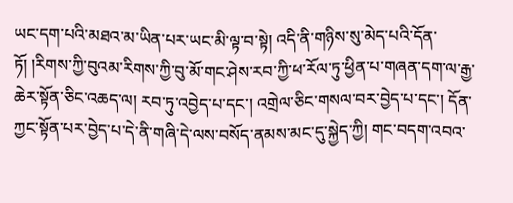ཡང་དག་པའི་མཐའ་མ་ཡིན་པར་ཡང་མི་ལྟ་བ་སྟེ། འདི་ནི་གཉིས་སུ་མེད་པའི་དོན་ཏོ། །རིགས་ཀྱི་བུའམ་རིགས་ཀྱི་བུ་མོ་གང་ཤེས་རབ་ཀྱི་ཕ་རོལ་ཏུ་ཕྱིན་པ་གཞན་དག་ལ་རྒྱ་ཆེར་སྟོན་ཅིང་འཆད་ལ། རབ་ཏུ་འབྱེད་པ་དང་། འགྲེལ་ཅིང་གསལ་བར་བྱེད་པ་དང་། དོན་ཀྱང་སྟོན་པར་བྱེད་པ་དེ་ནི་གཞི་དེ་ལས་བསོད་ནམས་མང་དུ་སྐྱེད་ཀྱི། གང་བདག་འབའ་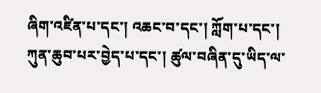ཞིག་འཛིན་པ་དང་། འཆང་བ་དང་། ཀློག་པ་དང་། ཀུན་ཆུབ་པར་བྱེད་པ་དང་། ཚུལ་བཞིན་དུ་ཡིད་ལ་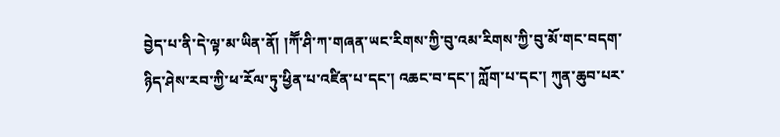བྱེད་པ་ནི་དེ་ལྟ་མ་ཡིན་ནོ། །ཀཽ་ཤི་ཀ་གཞན་ཡང་རིགས་ཀྱི་བུ་འམ་རིགས་ཀྱི་བུ་མོ་གང་བདག་ཉིད་ཤེས་རབ་ཀྱི་ཕ་རོལ་ཏུ་ཕྱིན་པ་འཛིན་པ་དང་། འཆང་བ་དང་། ཀློག་པ་དང་། ཀུན་ཆུབ་པར་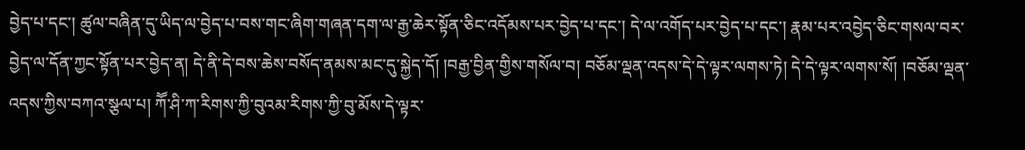བྱེད་པ་དང་། ཚུལ་བཞིན་དུ་ཡིད་ལ་བྱེད་པ་བས་གང་ཞིག་གཞན་དག་ལ་རྒྱ་ཆེར་སྟོན་ཅིང་འདོམས་པར་བྱེད་པ་དང་། དེ་ལ་འགོད་པར་བྱེད་པ་དང་། རྣམ་པར་འབྱེད་ཅིང་གསལ་བར་བྱེད་ལ་དོན་ཀྱང་སྟོན་པར་བྱེད་ན། དེ་ནི་དེ་བས་ཆེས་བསོད་ནམས་མང་དུ་སྐྱེད་དོ། །བརྒྱ་བྱིན་གྱིས་གསོལ་བ། བཅོམ་ལྡན་འདས་དེ་དེ་ལྟར་ལགས་ཏེ། དེ་དེ་ལྟར་ལགས་སོ། །བཅོམ་ལྡན་འདས་ཀྱིས་བཀའ་སྩལ་པ། ཀཽ་ཤི་ཀ་རིགས་ཀྱི་བུའམ་རིགས་ཀྱི་བུ་མོས་དེ་ལྟར་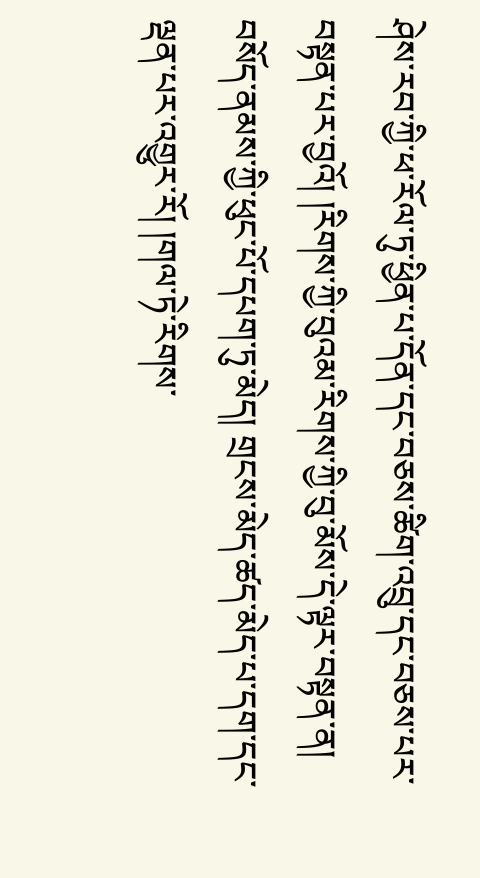ཤེས་རབ་ཀྱི་ཕ་རོལ་ཏུ་ཕྱིན་པ་དོན་དང་བཅས་ཚིག་འབྲུ་དང་བཅས་པར་བསྟན་པར་བྱའོ། །རིགས་ཀྱི་བུའམ་རིགས་ཀྱི་བུ་མོས་དེ་ལྟར་བསྟན་ན། བསོད་ནམས་ཀྱི་ཕུང་པོ་དཔག་ཏུ་མེད། གྲངས་མེད་ཚད་མེད་པ་དག་དང་ལྡན་པར་འགྱུར་རོ། །གལ་ཏེ་རིགས་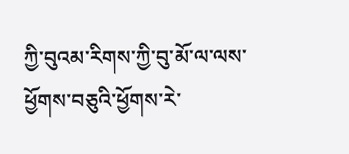ཀྱི་བུའམ་རིགས་ཀྱི་བུ་མོ་ལ་ལས་ཕྱོགས་བཅུའི་ཕྱོགས་རེ་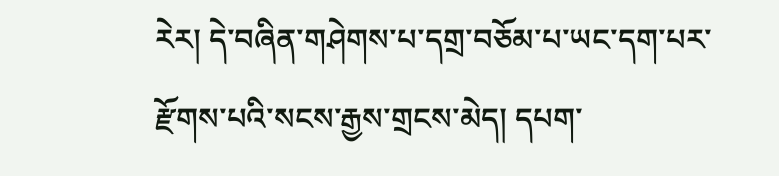རེར། དེ་བཞིན་གཤེགས་པ་དགྲ་བཅོམ་པ་ཡང་དག་པར་རྫོགས་པའི་སངས་རྒྱས་གྲངས་མེད། དཔག་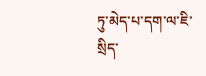ཏུ་མེད་པ་དག་ལ་ཇི་སྲིད་